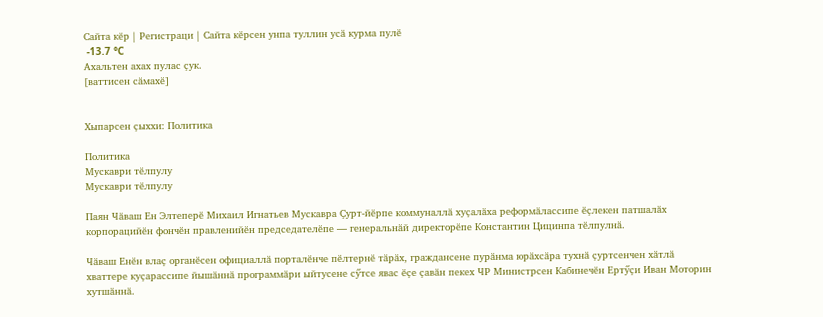Сайта кӗр | Регистраци | Сайта кӗрсен унпа туллин усӑ курма пулӗ
 -13.7 °C
Ахальтен ахах пулас ҫук.
[ваттисен сӑмахӗ]


Хыпарсен ҫыххи: Политика

Политика
Мускаври тӗлпулу
Мускаври тӗлпулу

Паян Чӑваш Ен Элтеперӗ Михаил Игнатьев Мускавра Ҫурт-йӗрпе коммуналлӑ хуҫалӑха реформӑлассипе ӗҫлекен патшалӑх корпорацийӗн фончӗн правленийӗн председателӗпе — генеральнӑй директорӗпе Константин Цицинпа тӗлпулнӑ.

Чӑваш Енӗн влаҫ органӗсен официаллӑ порталӗнче пӗлтернӗ тӑрӑх, граждансене пурӑнма юрӑхсӑра тухнӑ ҫуртсенчен хӑтлӑ хваттере куҫарассипе йышӑннӑ программӑри ыйтусене сӳтсе явас ӗҫе ҫавӑн пекех ЧР Министрсен Кабинечӗн Ертӳҫи Иван Моторин хутшӑннӑ.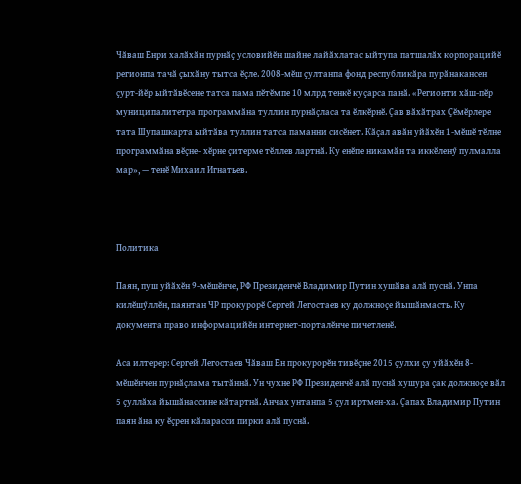Чӑваш Енри халӑхӑн пурнӑҫ условийӗн шайне лайӑхлатас ыйтупа патшалӑх корпорацийӗ регионпа тачӑ ҫыхӑну тытса ӗҫле. 2008-мӗш ҫултанпа фонд республикӑра пурӑнакансен ҫурт-йӗр ыйтӑвӗсене татса пама пӗтӗмпе 10 млрд тенкӗ куҫарса панӑ. «Регионти хӑш-пӗр муниципалитетра программӑна туллин пурнӑҫласа та ӗлкӗрнӗ. Ҫав вӑхӑтрах Ҫӗмӗрлере тата Шупашкарта ыйтӑва туллин татса паманни сисӗнет. Кӑҫал авӑн уйӑхӗн 1-мӗшӗ тӗлне программӑна вӗҫне- хӗрне ҫитерме тӗллев лартнӑ. Ку енӗпе никамӑн та иккӗленӳ пулмалла мар», — тенӗ Михаил Игнатьев.



Политика

Паян, пуш уйӑхӗн 9-мӗшӗнче, РФ Президенчӗ Владимир Путин хушӑва алӑ пуснӑ. Унпа килӗшӳллӗн, паянтан ЧР прокурорӗ Сергей Легостаев ку должноҫе йышӑнмасть. Ку документа право информацийӗн интернет-порталӗнче пичетленӗ.

Аса илтерер: Сергей Легостаев Чӑваш Ен прокурорӗн тивӗҫне 2015 ҫулхи ҫу уйӑхӗн 8-мӗшӗнчен пурнӑҫлама тытӑннӑ. Ун чухне РФ Президенчӗ алӑ пуснӑ хушура ҫак должноҫе вӑл 5 ҫуллӑха йышӑнассине кӑтартнӑ. Анчах унтанпа 5 ҫул иртмен-ха. Ҫапах Владимир Путин паян ӑна ку ӗҫрен кӑларасси пирки алӑ пуснӑ.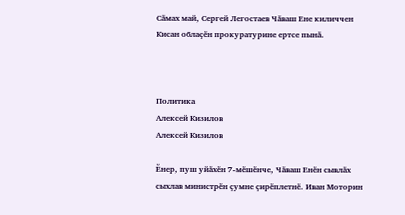Сӑмах май, Сергей Легостаев Чӑваш Ене киличчен Кисан облаҫӗн прокуратурине ертсе пынӑ.



Политика
Алексей Кизилов
Алексей Кизилов

Ӗнер, пуш уйӑхӗн 7-мӗшӗнче, Чӑваш Енӗн сывлӑх сыхлав министрӗн ҫумне ҫирӗплетнӗ. Иван Моторин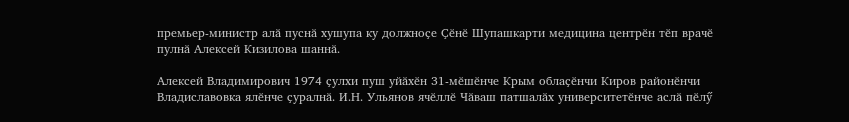премьер-министр алӑ пуснӑ хушупа ку должноҫе Ҫӗнӗ Шупашкарти медицина центрӗн тӗп врачӗ пулнӑ Алексей Кизилова шаннӑ.

Алексей Владимирович 1974 ҫулхи пуш уйӑхӗн 31-мӗшӗнче Крым облаҫӗнчи Киров районӗнчи Владиславовка ялӗнче ҫуралнӑ. И.Н. Ульянов ячӗллӗ Чӑваш патшалӑх университетӗнче аслӑ пӗлӳ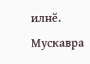илнӗ. Мускавра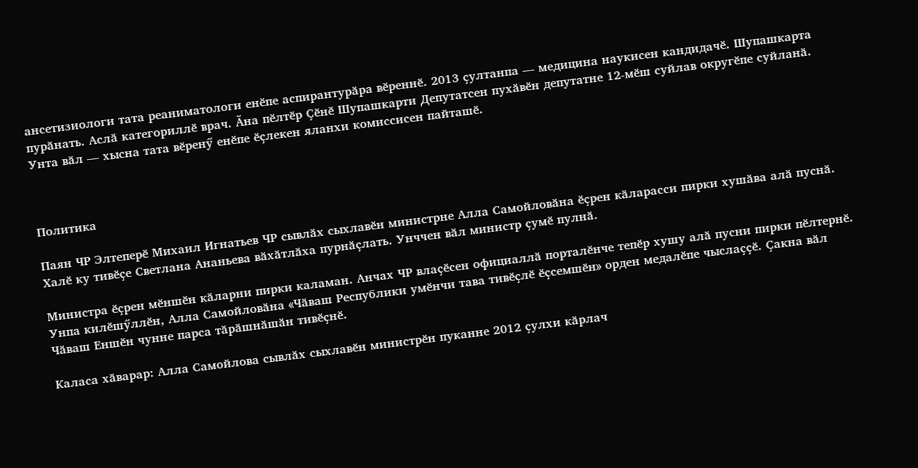ансетизиологи тата реаниматологи енӗпе аспирантурӑра вӗреннӗ. 2013 ҫултанпа — медицина наукисен кандидачӗ. Шупашкарта пурӑнать. Аслӑ категориллӗ врач. Ӑна пӗлтӗр Ҫӗнӗ Шупашкарти Депутатсен пухӑвӗн депутатне 12-мӗш суйлав округӗпе суйланӑ. Унта вӑл — хысна тата вӗренӳ енӗпе ӗҫлекен яланхи комиссисен пайташӗ.



Политика

Паян ЧР Элтеперӗ Михаил Игнатьев ЧР сывлӑх сыхлавӗн министрне Алла Самойловӑна ӗҫрен кӑларасси пирки хушӑва алӑ пуснӑ. Халӗ ку тивӗҫе Светлана Ананьева вӑхӑтлӑха пурнӑҫлать. Унччен вӑл министр ҫумӗ пулнӑ.

Министра ӗҫрен мӗншӗн кӑларни пирки каламан. Анчах ЧР влаҫӗсен официаллӑ порталӗнче тепӗр хушу алӑ пусни пирки пӗлтернӗ. Унпа килӗшӳллӗн, Алла Самойловӑна «Чӑваш Республики умӗнчи тава тивӗҫлӗ ӗҫсемшӗн» орден медалӗпе чыслаҫҫӗ. Ҫакна вӑл Чӑваш Еншӗн чунне парса тӑрӑшнӑшӑн тивӗҫнӗ.

Каласа хӑварар: Алла Самойлова сывлӑх сыхлавӗн министрӗн пуканне 2012 ҫулхи кӑрлач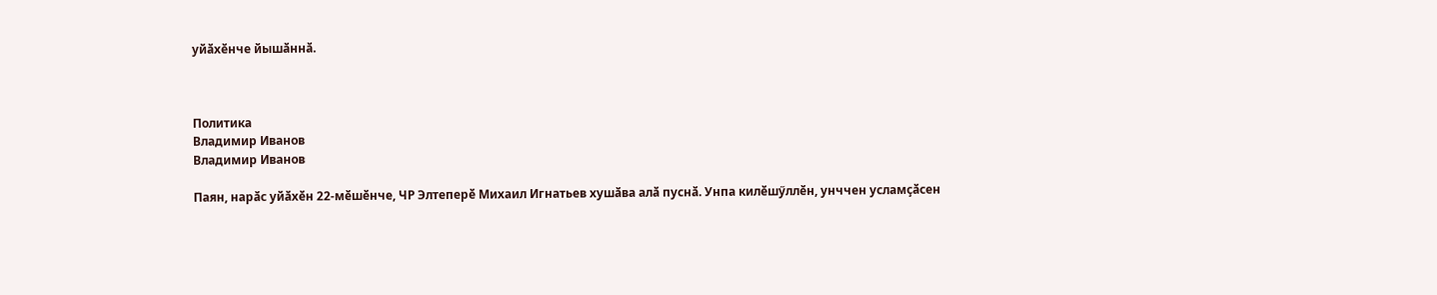уйӑхӗнче йышӑннӑ.



Политика
Владимир Иванов
Владимир Иванов

Паян, нарӑс уйӑхӗн 22-мӗшӗнче, ЧР Элтеперӗ Михаил Игнатьев хушӑва алӑ пуснӑ. Унпа килӗшӳллӗн, унччен усламҫӑсен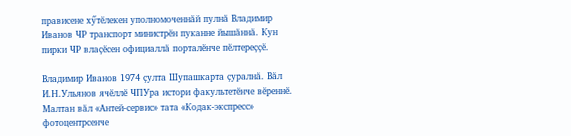прависене хӳтӗлекен уполномоченнӑй пулнӑ Владимир Иванов ЧР транспорт министрӗн пуканне йышӑннӑ. Кун пирки ЧР влаҫӗсен официаллӑ порталӗнче пӗлтереҫҫӗ.

Владимир Иванов 1974 ҫулта Шупашкарта ҫуралнӑ. Вӑл И.Н.Ульянов ячӗллӗ ЧПУра истори факультетӗнче вӗреннӗ. Малтан вӑл «Антей-сервис» тата «Кодак-экспресс» фотоцентрсенче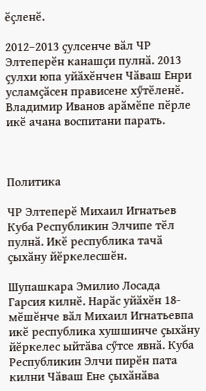ӗҫленӗ.

2012–2013 ҫулсенче вӑл ЧР Элтеперӗн канашҫи пулнӑ. 2013 ҫулхи юпа уйӑхӗнчен Чӑваш Енри усламҫӑсен прависене хӳтӗленӗ. Владимир Иванов арӑмӗпе пӗрле икӗ ачана воспитани парать.



Политика

ЧР Элтеперӗ Михаил Игнатьев Куба Республикин Элчипе тӗл пулнӑ. Икӗ республика тачӑ ҫыхӑну йӗркелесшӗн.

Шупашкара Эмилио Лосада Гарсия килнӗ. Нарӑс уйӑхӗн 18-мӗшӗнче вӑл Михаил Игнатьевпа икӗ республика хушшинче ҫыхӑну йӗркелес ыйтӑва сӳтсе явнӑ. Куба Республикин Элчи пирӗн пата килни Чӑваш Ене ҫыхӑнӑва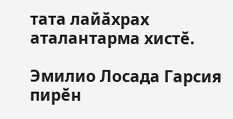тата лайӑхрах аталантарма хистӗ.

Эмилио Лосада Гарсия пирӗн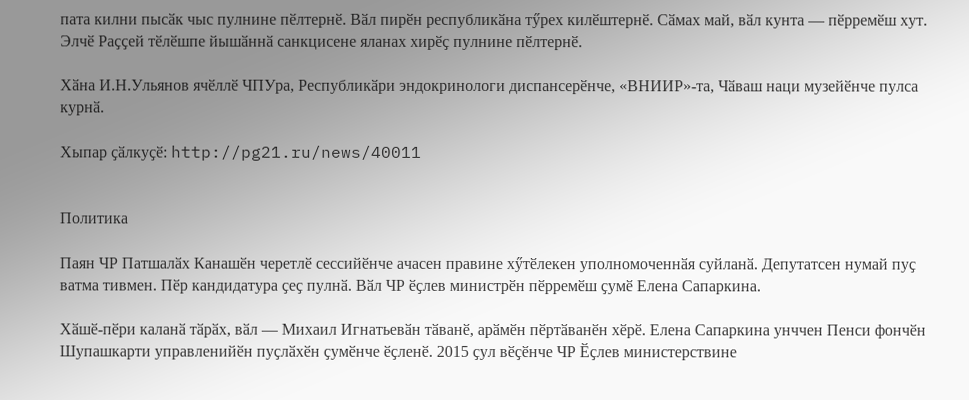пата килни пысӑк чыс пулнине пӗлтернӗ. Вӑл пирӗн республикӑна тӳрех килӗштернӗ. Сӑмах май, вӑл кунта — пӗрремӗш хут. Элчӗ Раҫҫей тӗлӗшпе йышӑннӑ санкцисене яланах хирӗҫ пулнине пӗлтернӗ.

Хӑна И.Н.Ульянов ячӗллӗ ЧПУра, Республикӑри эндокринологи диспансерӗнче, «ВНИИР»-та, Чӑваш наци музейӗнче пулса курнӑ.

Хыпар ҫӑлкуҫӗ: http://pg21.ru/news/40011


Политика

Паян ЧР Патшалӑх Канашӗн черетлӗ сессийӗнче ачасен правине хӳтӗлекен уполномоченнӑя суйланӑ. Депутатсен нумай пуҫ ватма тивмен. Пӗр кандидатура ҫеҫ пулнӑ. Вӑл ЧР ӗҫлев министрӗн пӗрремӗш ҫумӗ Елена Сапаркина.

Хӑшӗ-пӗри каланӑ тӑрӑх, вӑл — Михаил Игнатьевӑн тӑванӗ, арӑмӗн пӗртӑванӗн хӗрӗ. Елена Сапаркина унччен Пенси фончӗн Шупашкарти управленийӗн пуҫлӑхӗн ҫумӗнче ӗҫленӗ. 2015 ҫул вӗҫӗнче ЧР Ӗҫлев министерствине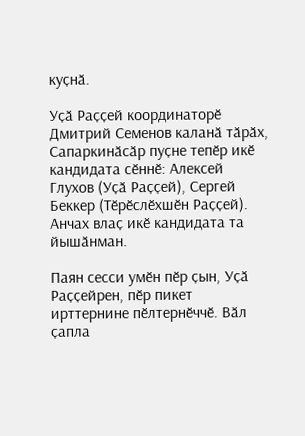куҫнӑ.

Уҫӑ Раҫҫей координаторӗ Дмитрий Семенов каланӑ тӑрӑх, Сапаркинӑсӑр пуҫне тепӗр икӗ кандидата сӗннӗ: Алексей Глухов (Уҫӑ Раҫҫей), Сергей Беккер (Тӗрӗслӗхшӗн Раҫҫей). Анчах влаҫ икӗ кандидата та йышӑнман.

Паян сесси умӗн пӗр ҫын, Уҫӑ Раҫҫейрен, пӗр пикет ирттернине пӗлтернӗччӗ. Вӑл ҫапла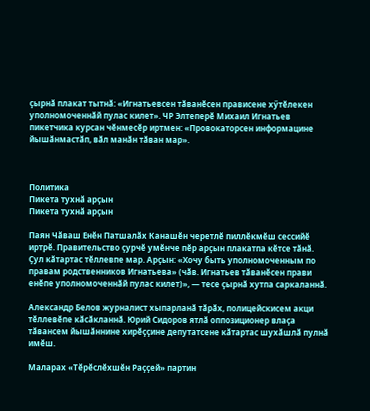ҫырнӑ плакат тытнӑ: «Игнатьевсен тӑванӗсен прависене хӳтӗлекен уполномоченнӑй пулас килет». ЧР Элтеперӗ Михаил Игнатьев пикетчика курсан чӗнмесӗр иртмен: «Провокаторсен информацине йышӑнмастӑп, вӑл манӑн тӑван мар».



Политика
Пикета тухнӑ арҫын
Пикета тухнӑ арҫын

Паян Чӑваш Енӗн Патшалӑх Канашӗн черетлӗ пиллӗкмӗш сессийӗ иртрӗ. Правительство ҫурчӗ умӗнче пӗр арҫын плакатпа кӗтсе тӑнӑ. Ҫул кӑтартас тӗллевпе мар. Арҫын: «Хочу быть уполномоченным по правам родственников Игнатьева» (чӑв. Игнатьев тӑванӗсен прави енӗпе уполномоченнӑй пулас килет)», — тесе ҫырнӑ хутпа саркаланнӑ.

Александр Белов журналист хыпарланӑ тӑрӑх, полицейскисем акци тӗллевӗпе кӑсӑкланнӑ. Юрий Сидоров ятлӑ оппозиционер влаҫа тӑвансем йышӑннине хирӗҫҫине депутатсене кӑтартас шухӑшлӑ пулнӑ имӗш.

Маларах «Тӗрӗслӗхшӗн Раҫҫей» партин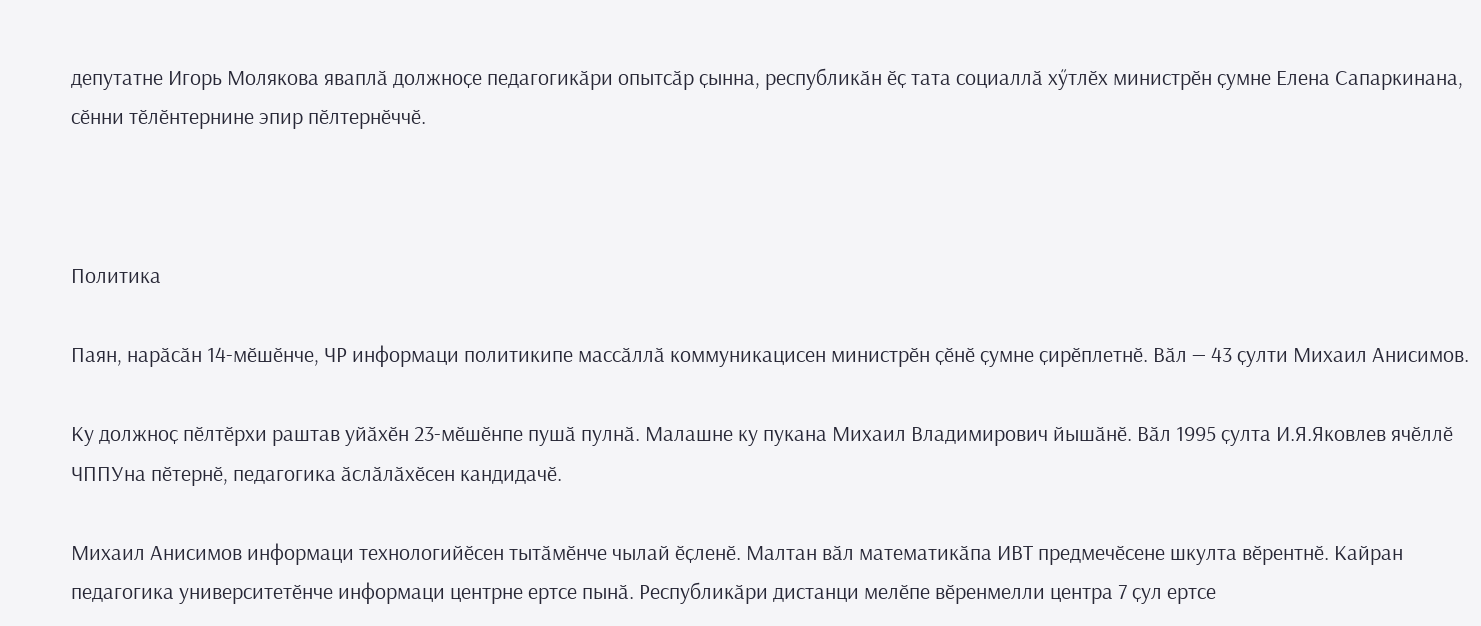депутатне Игорь Молякова яваплӑ должноҫе педагогикӑри опытсӑр ҫынна, республикӑн ӗҫ тата социаллӑ хӳтлӗх министрӗн ҫумне Елена Сапаркинана, сӗнни тӗлӗнтернине эпир пӗлтернӗччӗ.



Политика

Паян, нарӑсӑн 14-мӗшӗнче, ЧР информаци политикипе массӑллӑ коммуникацисен министрӗн ҫӗнӗ ҫумне ҫирӗплетнӗ. Вӑл — 43 ҫулти Михаил Анисимов.

Ку должноҫ пӗлтӗрхи раштав уйӑхӗн 23-мӗшӗнпе пушӑ пулнӑ. Малашне ку пукана Михаил Владимирович йышӑнӗ. Вӑл 1995 ҫулта И.Я.Яковлев ячӗллӗ ЧППУна пӗтернӗ, педагогика ӑслӑлӑхӗсен кандидачӗ.

Михаил Анисимов информаци технологийӗсен тытӑмӗнче чылай ӗҫленӗ. Малтан вӑл математикӑпа ИВТ предмечӗсене шкулта вӗрентнӗ. Кайран педагогика университетӗнче информаци центрне ертсе пынӑ. Республикӑри дистанци мелӗпе вӗренмелли центра 7 ҫул ертсе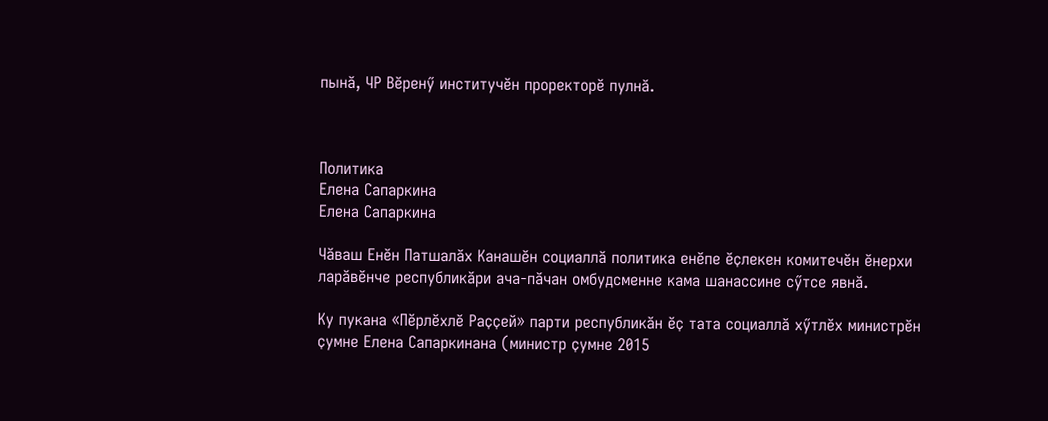пынӑ, ЧР Вӗренӳ институчӗн проректорӗ пулнӑ.



Политика
Елена Сапаркина
Елена Сапаркина

Чӑваш Енӗн Патшалӑх Канашӗн социаллӑ политика енӗпе ӗҫлекен комитечӗн ӗнерхи ларӑвӗнче республикӑри ача-пӑчан омбудсменне кама шанассине сӳтсе явнӑ.

Ку пукана «Пӗрлӗхлӗ Раҫҫей» парти республикӑн ӗҫ тата социаллӑ хӳтлӗх министрӗн ҫумне Елена Сапаркинана (министр ҫумне 2015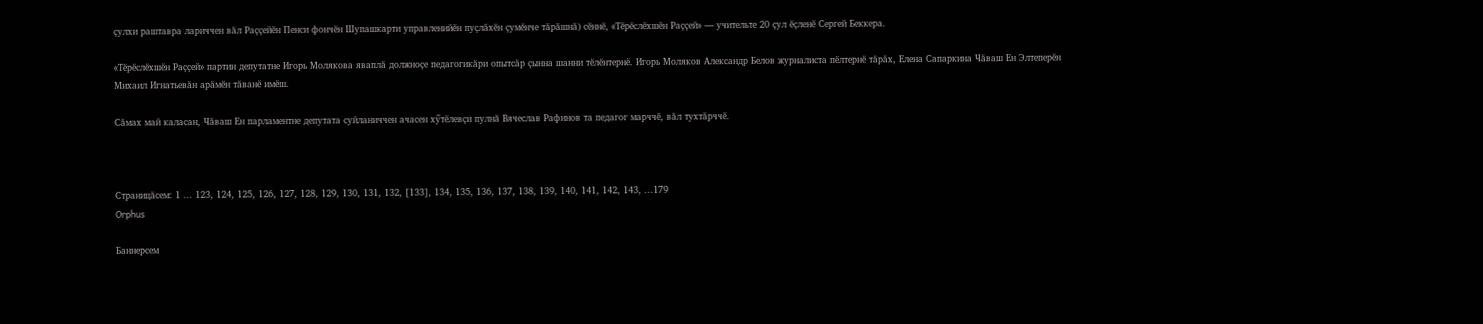ҫулхи раштавра лариччен вӑл Раҫҫейӗн Пенси фончӗн Шупашкарти управленийӗн пуҫлӑхӗн ҫумӗнче тӑрӑшнӑ) сӗннӗ, «Тӗрӗслӗхшӗн Раҫҫей» — учительте 20 ҫул ӗҫленӗ Сергей Беккера.

«Тӗрӗслӗхшӗн Раҫҫей» партин депутатне Игорь Молякова яваплӑ должноҫе педагогикӑри опытсӑр ҫынна шанни тӗлӗнтернӗ. Игорь Моляков Александр Белов журналиста пӗлтернӗ тӑрӑх, Елена Сапаркина Чӑваш Ен Элтеперӗн Михаил Игнатьевӑн арӑмӗн тӑванӗ имӗш.

Сӑмах май каласан, Чӑваш Ен парламентне депутата суйланиччен ачасен хӳтӗлевҫи пулнӑ Вячеслав Рафинов та педагог марччӗ, вӑл тухтӑрччӗ.



Страницӑсем: 1 ... 123, 124, 125, 126, 127, 128, 129, 130, 131, 132, [133], 134, 135, 136, 137, 138, 139, 140, 141, 142, 143, ...179
Orphus

Баннерсем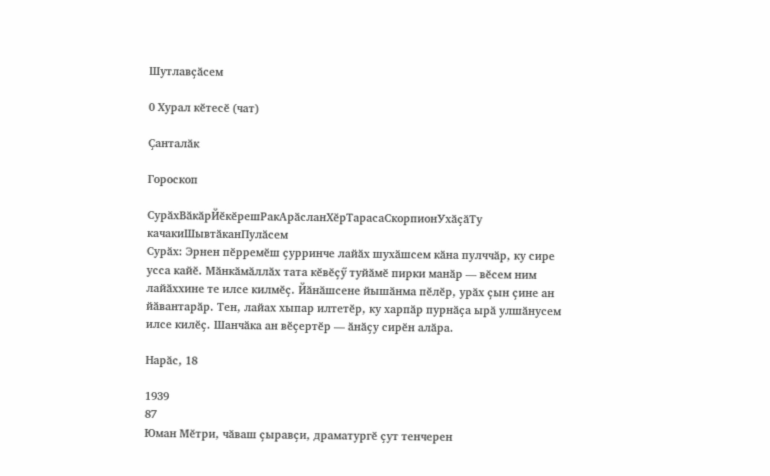Шутлавҫӑсем

0 Хурал кӗтесӗ (чат)

Ҫанталӑк

Гороскоп

СурӑхВӑкӑрЙӗкӗрешРакАрӑсланХӗрТарасаСкорпионУхӑҫӑТу качакиШывтӑканПулӑсем
Сурӑх: Эрнен пӗрремӗш ҫурринче лайӑх шухӑшсем кӑна пулччӑр, ку сире усса кайӗ. Мӑнкӑмӑллӑх тата кӗвӗҫӳ туйӑмӗ пирки манӑр — вӗсем ним лайӑххине те илсе килмӗҫ. Йӑнӑшсене йышӑнма пӗлӗр, урӑх ҫын ҫине ан йӑвантарӑр. Тен, лайах хыпар илтетӗр, ку харпӑр пурнӑҫа ырӑ улшӑнусем илсе килӗҫ. Шанчӑка ан вӗҫертӗр — ӑнӑҫу сирӗн алӑра.

Нарӑс, 18

1939
87
Юман Мӗтри, чӑваш ҫыравҫи, драматургӗ ҫут тенчерен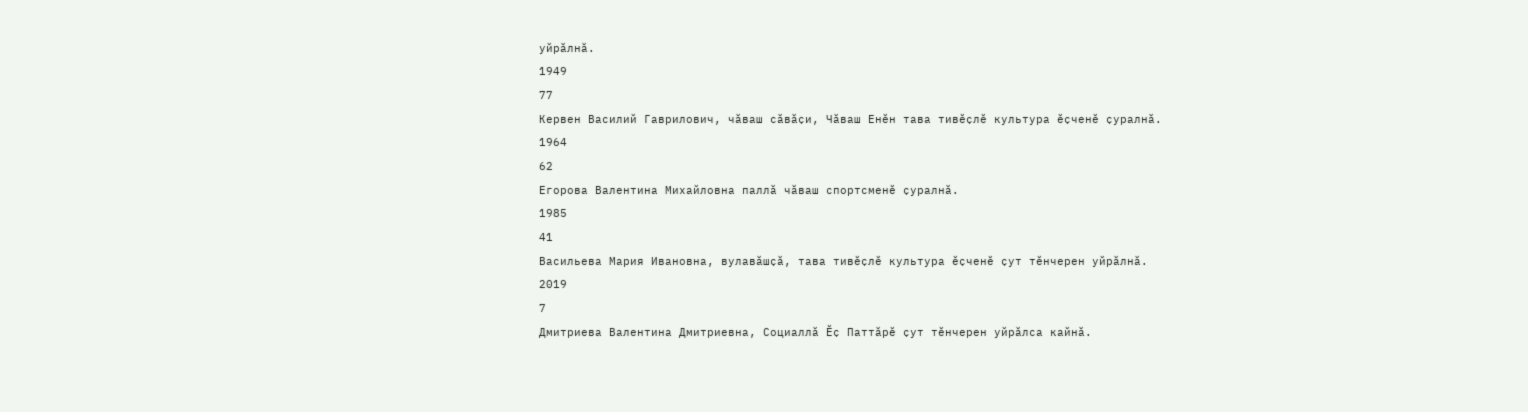уйрӑлнӑ.
1949
77
Кервен Василий Гаврилович, чӑваш сӑвӑҫи, Чӑваш Енӗн тава тивӗҫлӗ культура ӗҫченӗ ҫуралнӑ.
1964
62
Егорова Валентина Михайловна паллӑ чӑваш спортсменӗ ҫуралнӑ.
1985
41
Васильева Мария Ивановна, вулавӑшҫӑ, тава тивӗҫлӗ культура ӗҫченӗ ҫут тӗнчерен уйрӑлнӑ.
2019
7
Дмитриева Валентина Дмитриевна, Социаллӑ Ӗҫ Паттӑрӗ ҫут тӗнчерен уйрӑлса кайнӑ.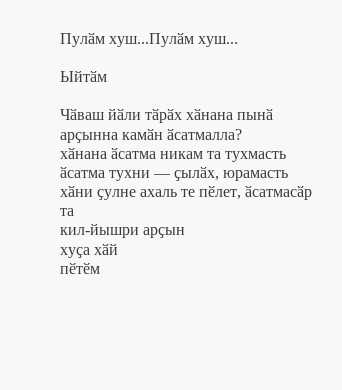Пулӑм хуш...Пулӑм хуш...

Ыйтӑм

Чӑваш йӑли тӑрӑх хӑнана пынӑ арҫынна камӑн ӑсатмалла?
хӑнана ӑсатма никам та тухмасть
ӑсатма тухни — ҫылӑх, юрамасть
хӑни ҫулне ахаль те пӗлет, ӑсатмасӑр та
кил-йышри арҫын
хуҫа хӑй
пӗтӗм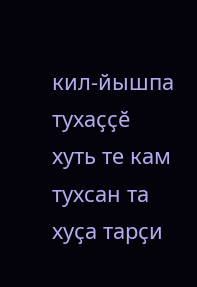кил-йышпа тухаҫҫӗ
хуть те кам тухсан та
хуҫа тарҫи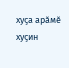хуҫа арӑмӗ
хуҫин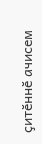ҫитӗннӗ ачисем